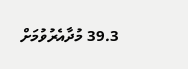39.3 މުދާއެރުވުމަށް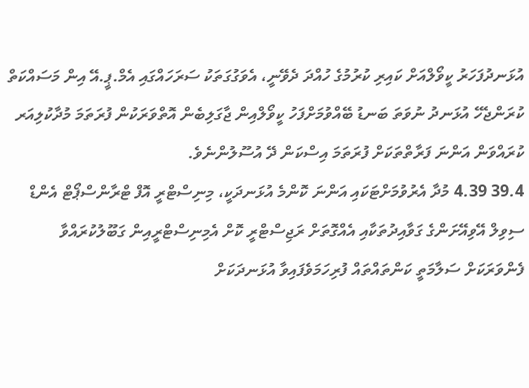އުޅަނދުފަހަރު ކީވޯލްއަށް ކައިރި ކުރުމުގެ ހުއްދަ ދެވޭނީ، އެވަގުގަތަކު ސަރަހައްގައި އެމް.ޕީ.އޭ އިން މަސައްކަތް ކުރަންޖެހޭ އުޅަނދު ނުވަތަ ބަނޑު ބޭއްވުމަށްފަހު ކީވޯލްއިން ޖާގަލިބެން އޮތްވަރަކުން ފުރަތަމަ މުދާކުލިއަރ ކުރައްވަން އަންނަ ފަރާތްތަކަށް ފުރަތަމަ އިސްކަން ދޭ އުސޫލުންނެވެ.
39.4 4.39 މުދާ އެރުވުމަށްޓަކައި އަންނަ ކޮންމެ އުޅަނދަކީ، މިނިސްޓްރީ އޮފް ޓްރާންސްޕޯޓް އެންޑް ސިވިލް އޭވިއޭށަންގެ ގަވާއިދުތަކާއި އެއްގޮތަށް ރަޖިސްޓްރީ ކޮށް އެމިނިސްޓްރީއިން ގަބޫލުކުރައްވާ ފެންވަރަކަށް ސަލާމަތީ ކަންތައްތައް ފުރިހަމަވެފައިވާ އުޅަނދަކަށް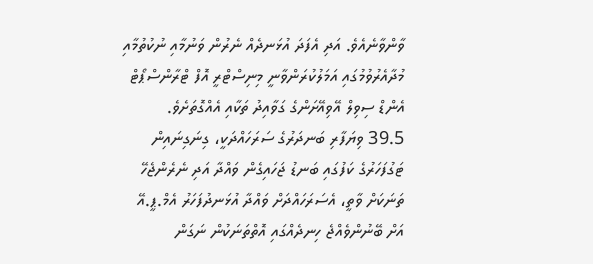ވާންވާނެއެވެ. އަދި އެފަދަ އުޅަނދެއް ނެރުން ވަނުމާއި ނުކުތުމާއި މުދާއެރުވުމުގައި އަމަލުކުރަންވާނީ މިނިސްޓްރީ އޮފް ޓްރާންސްޕޯޓް އެންޑް ސިވިލް އޭވިއޭށަންގެ ގަވާއިދު ތަކާއި އެއްގޮތަށެވެ.
39.5 ވިޔަފާރި ބަނދަރުގެ ސަރަހައްދަކީ، ގިނަގިނައިން ޓަގުފަހަރުގެ ކަފުގައި ބަނޑު ޖަހައިގެން ވައްދާ އަދި ނެރެންޖެހޭ ތަނަކަށް ވާތީ، އެސަރަހައްދަށް ވައްދާ އުޅަނދުފަހަރު އެމް.ޕީ.އޭ އަށް ބޭނުންވެއްޖެ ހިނދެއްގައި އޮތްތަނަކުން ނަގަން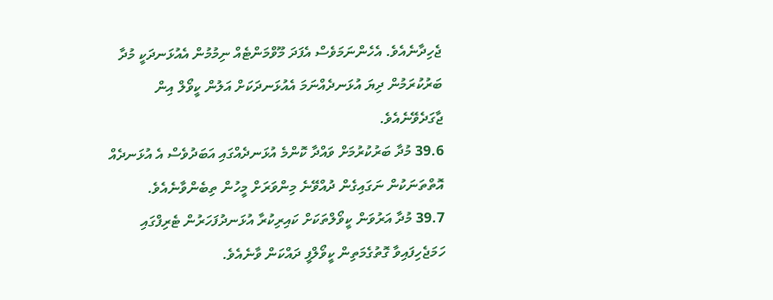ޖެހިދާނެއެވެ. އެހެންނަމަވެސް އެފަދަ މޫވްމަންޓެއް ނިމުމުން އެއުޅަނދަކީ މުދާ ބަރުކުރަމުން ދިޔަ އުޅަނދެއްނަމަ އެއުޅަނދަކަށް އަލުން ކީވޯލް އިން ޖާގަދެވޭނެއެވެ.
39.6 މުދާ ބަރުކުރުމަށް ވައްދާ ކޮންމެ އުޅަނދެއްގައި އަބަދުވެސް އެ އުޅަނދެއް އޮތްތަނަކުން ނަގައިގެން ދުއްވޭނެ މިންވަރަށް މީހުން ތިބެންވާނެއެވެ.
39.7 މުދާ އަރުވަން ކީވޯލްތަކަށް ކައިރިކުރާ އުޅަނދުފަހަރުން ޓެރިފްގައި ހަމަޖެހިފައިވާ ގޮތުގެމަތިން ކީވޯލްފީ ދައްކަން ވާނެއެވެ.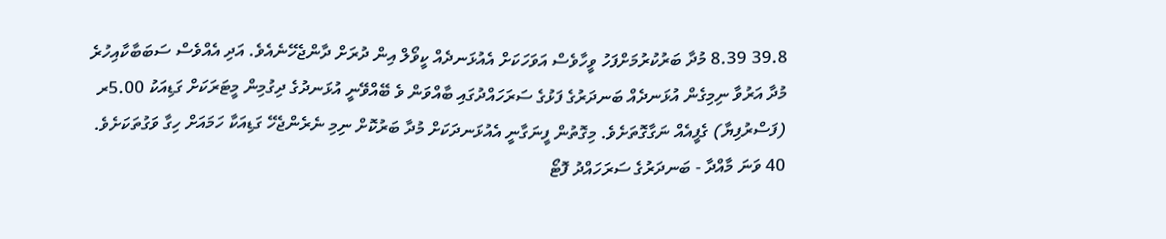39.8 8.39 މުދާ ބަރުކުރުމަށްފަހު ވީހާވެސް އަވަހަކަށް އެއުޅަނދެއް ކީވޯލް އިން ދުރަށް ދާންޖެހޭނެއެވެ. އަދި އެއްވެސް ސަބަބާކާއިހުރެ މުދާ އަރުވާ ނިމިގެން އުޅަނދެއް ބަނދަރުގެ ފަޅުގެ ސަރަހައްދުގައި ބާއްވަން ވެ ބޭއްވޭނީ އުޅަނދުގެ ދިގުމިން މީޓަރަކަށް ގަޑިއަކު 5.00ރ (ފަސްރުފިޔާ) ގެފީއެއް ނަގާގޮތަށެވެ. މިގޮތުން ފީނަގާނީ އެއުޅަނދަކަށް މުދާ ބަރުކޮށް ނިމި ނެރެންޖެހޭ ގަޑިއަކާ ހަމައަށް ހިގާ ވަގުތަކަށެވެ.
40 ވަނަ މާއްދާ - ބަނދަރުގެ ސަރަހައްދު ފޮޓޯ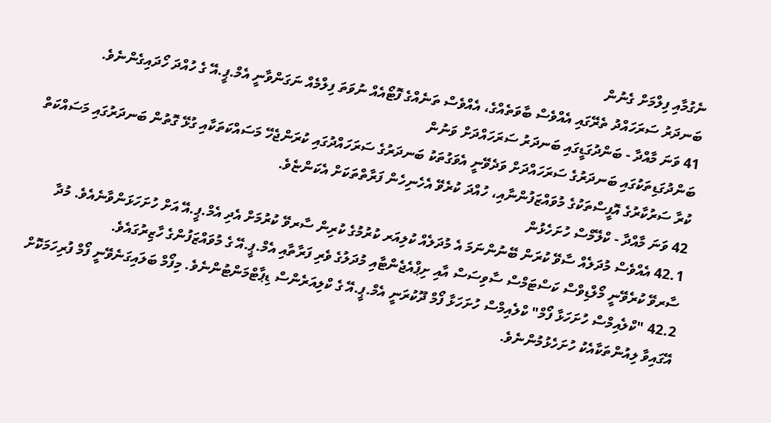ނެގުމާއި ފިލްމަށް ގެނުން
ބަނދަރު ސަރަހައްދު ތެރޭގައި އެއްވެސް ބާވަތެއްގެ، އެއްވެސް ތަނެއްގެ ފޮޓޯއެއް ނުވަތަ ފިލްމެއް ނަގަންވާނީ އެމް.ޕީ.އޭ ގެ ހުއްދަ ހޯދައިގެންނެވެ.
41 ވަނަ މާއްދާ - ބަންދުގަޑީގައި ބަނދަރު ސަރަހައްދަށް ވަނުން
ބަންދުގަޑިތަކުގައި ބަނދަރުގެ ސަރަހައްދަށް ވަދެވޭނީ އެވަގުތަކު ބަނދަރުގެ ސަރަހައްދުގައި ކުރަންޖެހޭ މަސައްކަތަކާއި ގުޅޭ ގޮތުން ބަނދަރުގައި މަސައްކަތް ކުރާ ސަރުކާރުގެ އޮފީސްތަކުގެ މުވައްޒަފުންނާއި، ހުއްދަ ކުރެވޭ އެހެނިހެން ފަރާތްތަކަށް އެކަންޏެވެ.
42 ވަނަ މާއްދާ - ކްލޭމްސް ހުށަހެޅުން
42.1 އެއްވެސް މުދަލެއް ސާވޭ ކުރަން ބޭނުންނަމަ އެ މުދަލެއް ކުލިއަރ ކުރުމުގެ ކުރިން ސާރވޭ ކުރުމަށް އެދި އެމް.ޕީ.އޭ އަށް ހުށަހަޅަންވާނެއެވެ. މުދާ ސާރވޭ ކުރެވޭނީ މޯލްޑިވްސް ކަސްޓަމްސް ސާވިސަސް އާއި ށިޕްއެޖެންޓާއި މުދަލުގެ ވެރި ފަރާތާއި އެމް.ޕީ.އޭ ގެ މުވައްޒަފުންގެ ހާޒިރުގައެވެ.
42.2 "ކްލެއިމްސް ހުށަހަޅާ ފޯމް" ކްލެއިމްސް ހުށަހަޅާ ފޯމް ދޫކުރަނީ އެމް.ޕީ.އޭ ގެ ކްލިއަރެންސް ޑިޕާޓްމަންޓުންނެވެ. މިފޯމް ބަލައިގަނެވޭނީ ފޯމް ފުރިހަމަކޮށް އޭގައިވާ ލިއުންތަކާއެކު ހުށަހެޅުމުންނެވެ.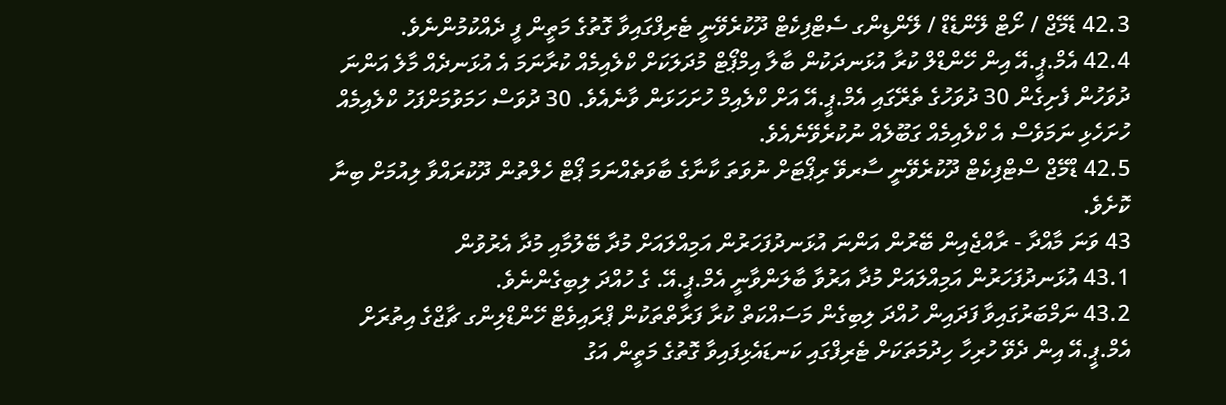42.3 ޑެމޭޖް / ށޯޓް ލޭންޑެޑް / ލޭންޑިންގ ސެޓްފިކެޓް ދޫކުރެވޭނީ ޓެރިފްގައިވާ ގޮތުގެ މަތީން ފީ ދެއްކުމުންނެވެ.
42.4 އެމް.ޕީ.އޭ އިން ހޭންޑްލް ކުރާ އުޅަނދަކުން ބާލާ އިމްޕޯޓް މުދަލަކަށް ކްލެއިމެއް ކުރާނަމަ އެ އުޅަނދެއް މާލެ އަންނަ
ދުވަހުން ފެށިގެން 30 ދުވަހުގެ ތެރޭގައި އެމް.ޕީ.އޭ އަށް ކްލެއިމް ހުށަހަޅަން ވާނެއެވެ. 30 ދުވަސް ހަމަވުމަށްފަހު ކްލެއިމެއް ހުށަހެޅި ނަމަވެސް އެ ކްލެއިމެއް ގަބޫލެއް ނުކުރެވޭނެއެވެ.
42.5 ޑްމޭޖް ސްޓްފިކެޓް ދޫކުރެވޭނީ ސާރވޭ ރިޕޯޓަށް ނުވަތަ ކާނާގެ ބާވަތެއްނަމަ ޕޯޓް ހެލްތުން ދޫކުރައްވާ ލިއުމަށް ބިނާ ކޮށެވެ.
43 ވަނަ މާއްދާ - ރާއްޖެއިން ބޭރުން އަންނަ އުޅަނދުފަހަރުން އަމިއްލައަށް މުދާ ބޭލުމާއި މުދާ އެރުވުން
43.1 އުޅަނދުފަހަރުން އަމިއްލައަށް މުދާ އަރުވާ ބާލަންވާނީ އެމް.ޕީ.އޭ. ގެ ހުއްދަ ލިބިގެންނެވެ.
43.2 ނަމްބަރުގައިވާ ފަދައިން ހުއްދަ ލިބިގެން މަސައްކަތް ކުރާ ފަރާތްތަކުން ޕްރައިވެޓް ހޭންޑްލިންގ ޗާޖްގެ އިތުރަށް އެމް.ޕީ.އޭ އިން ދެވޭ ހުރިހާ ހިދުމަތަކަށް ޓެރިފްގައި ކަނޑައެޅިފައިވާ ގޮތުގެ މަތީން އަގު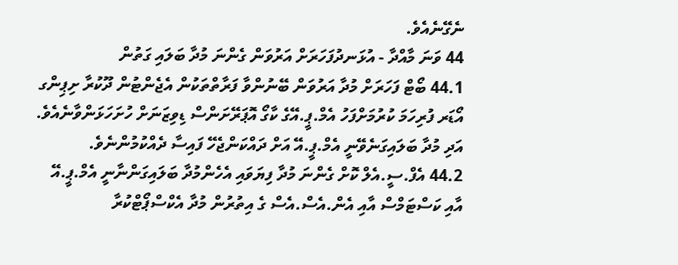ނެގޭނެއެވެ.
44 ވަނަ މާއްދާ - އުޅަނދުފަހަރަށް އަރުވަން ގެންނަ މުދާ ބަލައި ގަތުން
44.1 ބޯޓް ފަހަރަށް މުދާ އަރުވަން ބޭނުންވާ ފަރާތްތަކުން އެޖެންޓުން ދޫކުރާ ށިޕިންގ އޯޑަރ ފުރިހަމަ ކުރުމަށްފަހު އެމް.ޕީ.އޭގެ ކާގޯ އޮޕަރޭށަންސް ޑިވިޒަނަށް ހުށަހަޅަންވާނެއެވެ. އަދި މުދާ ބަލައިގަނެވޭނީ އެމް.ޕީ.އޭ އަށް ދައްކަންޖެހޭ ފައިސާ ދެއްކުމުންނެވެ.
44.2 އެފް.ސީ.އެލް ކޮށް ގެންނަ މުދާ ފިޔަވައި އެހެންމުދާ ބަލައިގަންނާނީ އެމް.ޕީ.އޭ އާއި ކަސްޓަމްސް އާއި އެން.އެސް.އެސް ގެ އިތުރުން މުދާ އެކްސްޕޯޓްކުރާ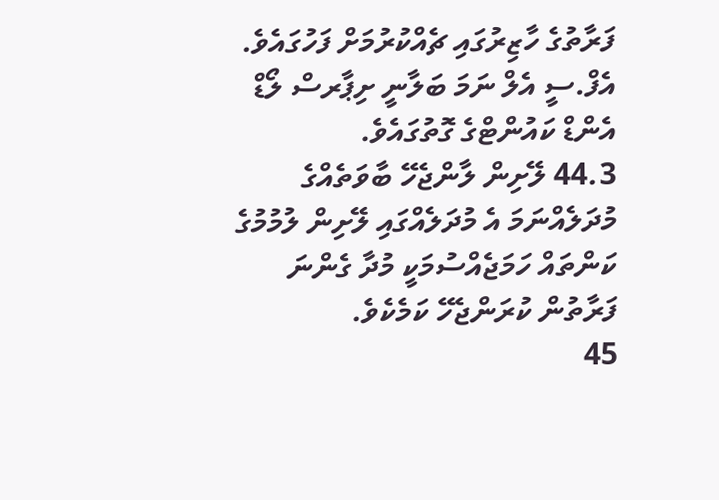ފަރާތުގެ ހާޒިރުގައި ޗެއްކުރުމަށް ފަހުގައެވެ. އެފް.ސީ އެލް ނަމަ ބަލާނީ ށިޕާރސް ލޯޑް އެންޑް ކައުންޓްގެ ގޮތުގައެވެ.
44.3 ލޭށިން ލާންޖެހޭ ބާވަތެއްގެ މުދަލެއްނަމަ އެ މުދަލެއްގައި ލޭށިން ލުމުމުގެ ކަންތައް ހަމަޖެއްސުމަކީ މުދާ ގެންނަ ފަރާތުން ކުރަންޖެހޭ ކަމެކެވެ.
45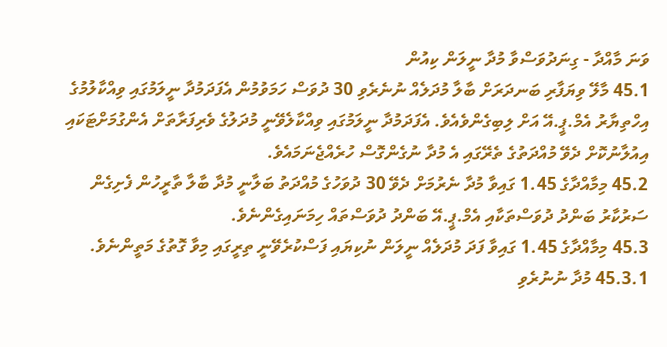ވަނަ މާއްދާ - ގިނަދުވަސްވާ މުދާ ނީލަން ކިއުން
45.1 މާލޭ ވިޔަފާރި ބަނދަރަށް ބާލާ މުދަލެއް ނުނެރެވި 30 ދުވަސް ހަމަވުމުން އެފަދަމުދާ ނީލަމުގައި ވިއްކާލުމުގެ އިހްތިޔާރު އެމް.ޕީ.އޭ އަށް ލިބިގެންވެއެވެ. އެފަދަމުދާ ނީލަމުގައި ވިއްކާލެވޭނީ މުދަލުގެ ވެރިފަރާތަށް އެންގުމަށްޓަކައި އިއުލާނުކޮށް ދެވޭ މުއްދަތުގެ ތެރޭގައި އެ މުދާ ނުގެންގޮސް ހުރެއްޖެނަމައެވެ.
45.2 މިމާއްދާގެ 1.45 ގައިވާ މުދާ ނެރުމަށް ދެވޭ 30 ދުވަހުގެ މުއްދަތު ބަލާނީ މުދާ ބާލާ ތާރީހުން ފެށިގެން ސަރުކާރު ބަންދު ދުވަސްތަކާއި އެމް.ޕީ.އޭ ބަންދު ދުވަސްތައް ހިމަނައިގެންނެވެ.
45.3 މިމާއްދާގެ 1.45 ގައިވާ ފަދަ މުދަލެއް ނީލަން ނުކިޔައި ފަސްކުރެވޭނީ ތިރީގައި މިވާ ގޮތުގެ މަތީންނެވެ.
45.3.1 މުދާ ނުނުރެވި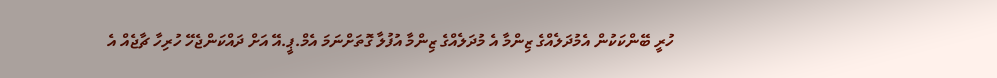ހުރީ ބޭންކަކުން އެމުދަލެއްގެ ޒިންމާ އެ މުދަލެއްގެ ޒިންމާ އުފުލާ ގޮތަށްނަމަ އެމް.ޕީ.އޭ އަށް ދައްކަންޖެހޭ ހުރިހާ ޗާޖެއް އެ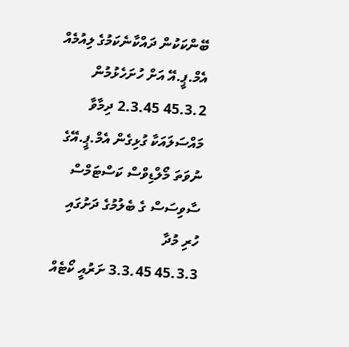ބޭންކަކުން ދައްކާނެކަމުގެ ލިއުމެއް އެމް.ޕީ.އޭ އަށް ހުށަހެޅުމުން
45.3.2 2.3.45 ދިމާވާ މައްސަލައަކާ ގުޅިގެން އެމް.ޕީ.އޭގެ ނުވަތަ މޯލްޑިވްސް ކަސްޓަމްސް ސާވިސަސް ގެ ބެލުމުގެ ދަށުގައި ހުރި މުދާ
45.3.3 3.3.45 ށަރުއީ ކޯޓެއް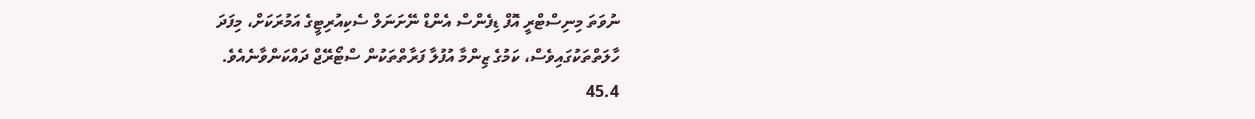ނުވަތަ މިނިސްޓްރީ އޮފް ޑިފެންސް އެންޑް ނޭށަނަލް ސެކިއުރިޓީގެ އަމުރަކަށް، މިފަދަ
ހާލަތްތަކުގައިވެސް، ކަމުގެ ޒިންމާ އުފުލާ ފަރާތްތަކުން ސްޓޯރޭޖް ދައްކަންވާނެއެވެ.
45.4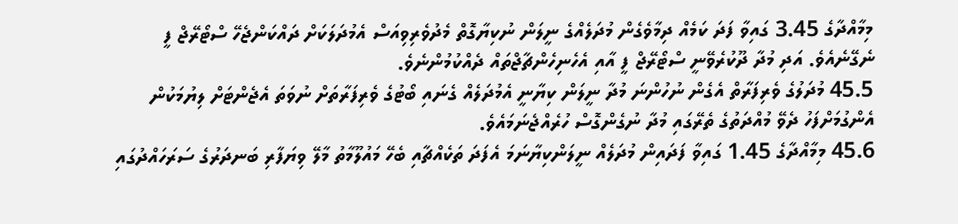މިމާއްދާގެ 3.45 ގައިވާ ފަދަ ކަމެއް ދިމާވެގެން މުދަލެއްގެ ނީލަން ނުކިޔާގޮތް މެދުވެރިވިއަސް އެމުދަލަކަށް ދައްކަންޖެހޭ ސްޓޯރޭޖް ފީ ނެގޭނެއެވެ. އަދި މުދާ ދޫކުރެވޭނީ ސްޓޯރޭޖް ފީ އާއި އެހެނިހެންޗާޖްތައް ދެއްކުމުންނެވެ.
45.5 މުދަލުގެ ވެރިފަރާތް އެގެން ނުހުންނަ މުދާ ނީލަން ކިޔާނީ އެމުދަލެއް ގެނައި ބޯޓުގެ ވެރިފަރާތަށް ނުވަތަ އެޖެންޓަށް ލިޔުމަކުން އެންގުމަށްފަހު ދެވޭ މުއްދަތުގެ ތެރޭގައި މުދާ ނުގެންގޮސް ހުރެއްޖެނަމައެވެ.
45.6 މިމާއްދާގެ 1.45 ގައިވާ ފަދައިން މުދަލެއް ނީލަންކިޔާނަމަ އެފަދަ ތަކެއްޗާއި ބެހޭ މައުލޫމާތު މާލޭ ވިޔަފާރި ބަނދަރުގެ ސަރަހައްދުގައި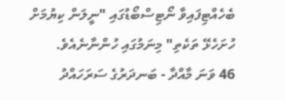ބެހެއްޓިފައިވާ ނޯޓިސްބޯޑުގައި "ނީލަން ކިޔުމަށް ހުށަހެޅޭ ތަކެތި" މިނަމުގައި ހުންނާނެއެވެ.
46 ވަނަ މާއްދާ - ބަނދަރުގެ ސަރަހައްދު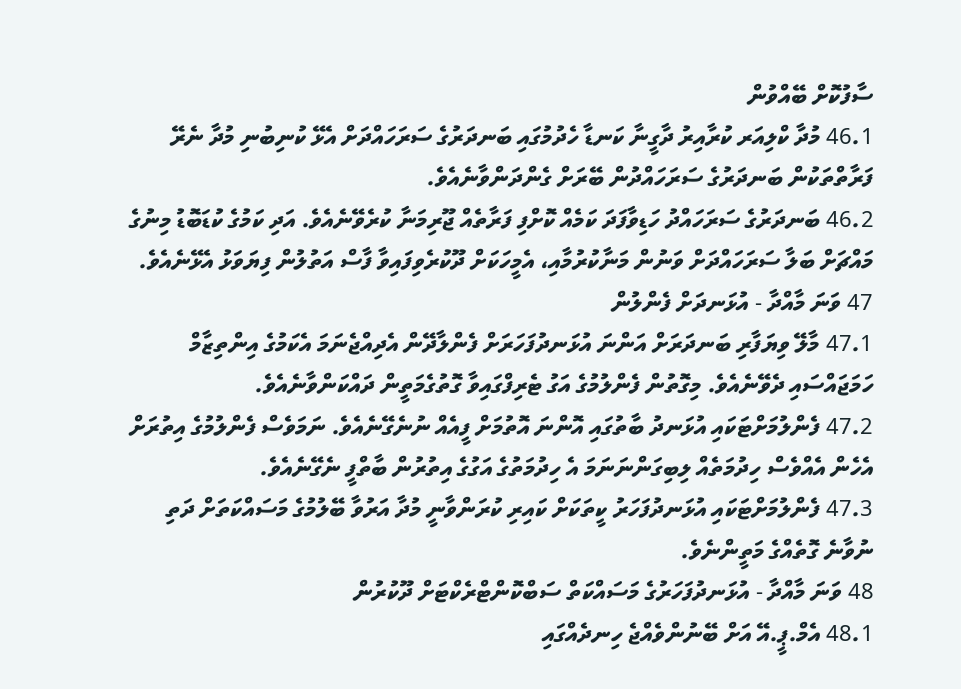ސާފުކޮށް ބޭއްވުން
46.1 މުދާ ކްލިއަރ ކުރާއިރު ދާގީނާ ކަނޑާ ހެދުމުގައި ބަނދަރުގެ ސަރަހައްދަށް އެޅޭ ކުނިބުނި މުދާ ނެރޭ ފަރާތްތަކުން ބަނދަރުގެ ސަރަހައްދުން ބޭރަށް ގެންދަންވާނެއެވެ.
46.2 ބަނދަރުގެ ސަރަހައްދު ހަޑިވާފަދަ ކަމެއް ކޮށްފި ފަރާތެއް ޖޫރިމަނާ ކުރެވޭނެއެވެ. އަދި ކަމުގެ ކުޑަބޮޑު މިނުގެ މައްޗަށް ބަލާ ސަރަހައްދަށް ވަނުން މަނާކުރުމާއި، އެމީހަކަށް ދޫކުރެވިފައިވާ ފާސް އަތުލުން ފިޔަވަޅު އެޅޭނެއެވެ.
47 ވަނަ މާއްދާ - އުޅަނދަށް ފެންލުން
47.1 މާލޭ ވިޔަފާރި ބަނދަރަށް އަންނަ އުޅަނދުފަހަރަށް ފެންލާދޭން އެދިއްޖެނަމަ އެކަމުގެ އިންތިޒާމް ހަމަޖައްސައި ދެވޭނެއެވެ. މިގޮތުން ފެންލުމުގެ އަގު ޓެރިފްގައިވާ ގޮތުގެމަތީން ދައްކަންވާނެއެވެ.
47.2 ފެންލުމަށްޓަކައި އުޅަނދު ބާތުގައި އޮންނަ އޮތުމަށް ފީއެއް ނުނެގޭނެއެވެ. ނަމަވެސް ފެންލުމުގެ އިތުރަށް އެހެން އެއްވެސް ހިދުމަތެއް ލިބިގަންނަނަމަ އެ ހިދުމަތުގެ އަގުގެ އިތުރުން ބާތްފީ ނެގޭނެއެވެ.
47.3 ފެންލުމަށްޓަކައި އުޅަނދުފަހަރު ކީތަކަށް ކައިރި ކުރަންވާނީ މުދާ އަރުވާ ބޭލުމުގެ މަސައްކަތަށް ދަތި ނުވާނެ ގޮތެއްގެ މަތީންނެވެ.
48 ވަނަ މާއްދާ - އުޅަނދުފަހަރުގެ މަސައްކަތް ސަބްކޮންޓްރެކްޓަށް ދޫކުރުން
48.1 އެމް.ޕީ.އޭ އަށް ބޭނުންވެއްޖެ ހިނދެއްގައި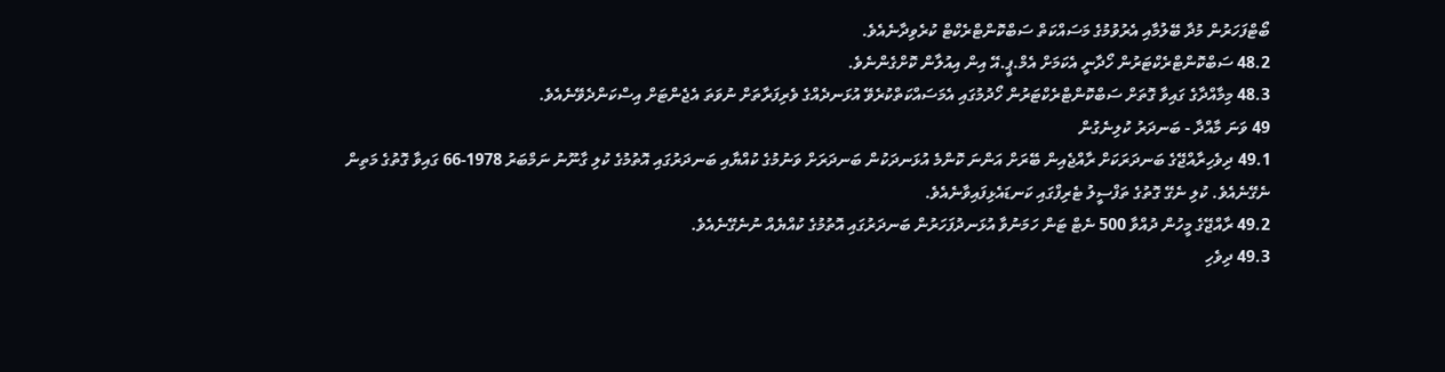ބޯޓްފަހަރުން މުދާ ބޭލުމާއި އެރުވުމުގެ މަސައްކަތް ސަބްކޮންޓްރެކްޓް ކުރެވިދާނެއެވެ.
48.2 ސަބްކޮންޓްރެކްޓަރުން ހޯދާނީ އެކަމަށް އެމް.ޕީ.އޭ އިން އިއުލާން ކޮށްގެންނެވެ.
48.3 މިމާއްދާގެ ގައިވާ ގޮތަށް ސަބްކޮންޓްރެކްޓަރުން ހޯދުމުގައި އެމަސައްކަތްކުރެވޭ އުޅަނދެއްގެ ވެރިފަރާތަށް ނުވަތަ އެޖެންޓަށް އިސްކަންދެވޭނެއެވެ.
49 ވަނަ މާއްދާ - ބަނދަރު ކުލިނެގުން
49.1 ދިވެހިރާއްޖޭގެ ބަނދަރަކަށް ރާއްޖެއިން ބޭރަށް އަންނަ ކޮންމެ އުޅަނދަކުން ބަނދަރަށް ވަނުމުގެ ކުއްޔާއި ބަނދަރުގައި އޮތުމުގެ ކުލި ގާނޫނު ނަމްބަރު 1978-66 ގައިވާ ގޮތުގެ މަތިން ނެގޭނެއެވެ. ކުލި ނެގޭ ގޮތުގެ ތަފްސީލު ޓެރިފްގައި ކަނޑައެޅިފައިވާނެއެވެ.
49.2 ރާއްޖޭގެ މީހުން ދުއްވާ 500 ނެޓް ޓަން ހަމަނުވާ އުޅަނދުފަހަރުން ބަނދަރުގައި އޮތުމުގެ ކުއްޔެއް ނުނެގޭނެއެވެ.
49.3 ދިވެހި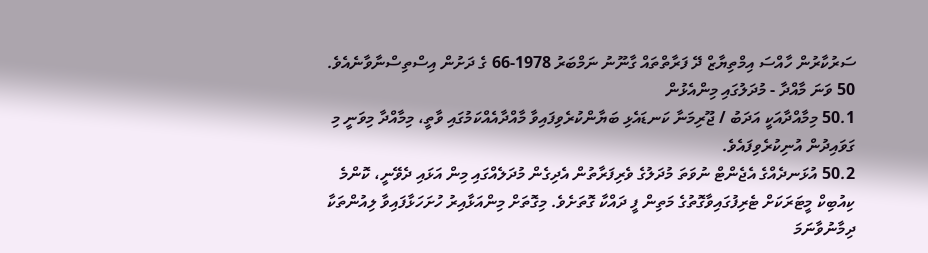ސަރުކާރުން ހާއްސަ އިމްތިޔާޒް ދޭ ފަރާތްތައް ގާނޫނު ނަމްބަރު 1978-66 ގެ ދަށުން އިސްތިސްނާވާނެއެވެ.
50 ވަނަ މާއްދާ - މުދަލުގައި މިންއެޅުން
50.1 މިމާއްދާއަކީ އަދަބު / ޖޫރިމަނާ ކަނޑައެޅި ބަޔާންކުރެވިފައިވާ މާއްދާއެއްކަމުގައި ވާތީ، މިމާއްދާ މިވަނީ މި ގަވައިދުން އުނިކުރެވިފައެވެ.
50.2 އުޅަނދެއްގެ އެޖެންޓް ނުވަތަ މުދަލުގެ ވެރިފަރާތުން އެދިގެން މުދަލެއްގައި މިން އަޅައި ދެވޭނީ، ކޮންމެ ކިއުބިކް މީޓަރަކަށް ޓެރިފުގައިވާގޮތުގެ މަތިން ފީ ދައްކާ ގޮތަށެވެ. މިގޮތަށް މިންއަޅާއިރު ހުށަހަޅާފައިވާ ލިއުންތަކާ ދިމާނުވާނަމަ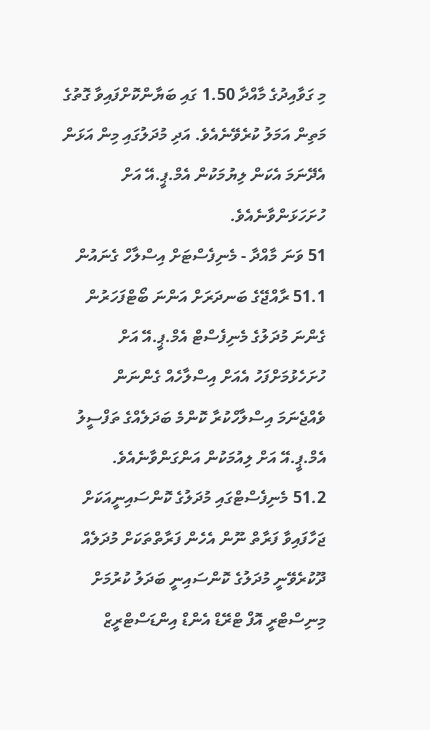މި ގަވާއިދުގެ މާއްދާ 1.50 ގައި ބަޔާންކޮށްފައިވާ ގޮތުގެ މަތިން އަމަލު ކުރެވޭނެއެވެ. އަދި މުދަލުގައި މިން އަޅަން އެދޭނަމަ އެކަން ލިޔުމަކުން އެމް.ޕީ.އޭ އަށް ހުށަހަޅަންވާނެއެވެ.
51 ވަނަ މާއްދާ - މެނިފެސްޓަށް އިސްލާހް ގެނައުން
51.1 ރާއްޖޭގެ ބަނދަރަށް އަންނަ ބޯޓްފަހަރުން ގެންނަ މުދަލުގެ މެނިފެސްޓް އެމް.ޕީ.އޭ އަށް ހުށަހެޅުމަށްފަހު އެއަށް އިސްލާހެއް ގެންނަން ވެއްޖެނަމަ އިސްލާހްކުރާ ކޮންމެ ބަދަލެއްގެ ތަފްސީލު އެމް.ޕީ.އޭ އަށް ލިއުމަކުން އަންގަންވާނެއެވެ.
51.2 މެނިފެސްޓްގައި މުދަލުގެ ކޮންސައިނީއަކަށް ޖަހާފައިވާ ފަރާތް ނޫން އެހެން ފަރާތްތަކަށް މުދަލެއް ދޫކުރެވޭނީ މުދަލުގެ ކޮންސައިނީ ބަދަލު ކުރުމަށް މިނިސްޓްރީ އޮފް ޓްރޭޑް އެންޑް އިންޑަސްޓްރީޒް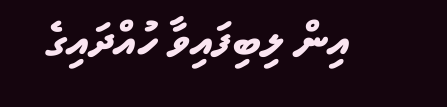އިން ލިބިފައިވާ ހުއްދައިގެ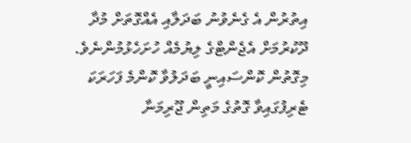އިތުރުން އެ ގެނެވުނު ބަދަލާއި އެއްގޮތަށް މުދާ ދޫކުރުމަށް އެޖެންޓްގެ ލިޔުމެއް ހުށަހެޅުމުންނެވެ. މިގޮތުން ކޮންސައިނީ ބަދަލުވާ ކޮންމެ ފަހަރަކަ ޓެރިފުގައިވާ ގޮތުގެ މަތިން ޖޫރިމަނާ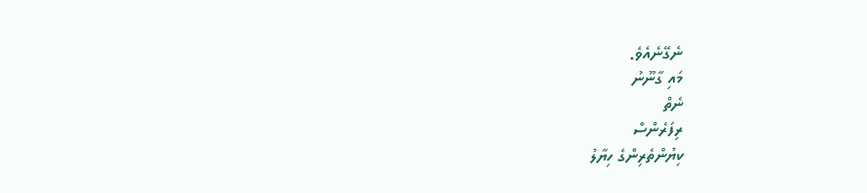ނެގޭނެއެވެ.
މައި ގާނޫނު
ނެތް
ރިފަރެންސް
ކިޔުންތެރިންގެ ހިޔާލު